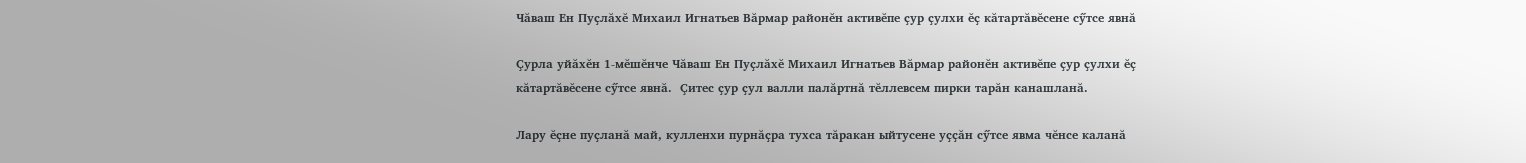Чăваш Ен Пуҫлăхĕ Михаил Игнатьев Вăрмар районĕн активĕпе ҫур ҫулхи ĕҫ кăтартăвĕсене сӳтсе явнă

Ҫурла уйăхĕн 1-мĕшĕнче Чăваш Ен Пуҫлăхĕ Михаил Игнатьев Вăрмар районĕн активĕпе ҫур ҫулхи ĕҫ кăтартăвĕсене сӳтсе явнă.  Ҫитес ҫур ҫул валли палăртнă тĕллевсем пирки тарăн канашланă.

Лару ĕҫне пуҫланă май, кулленхи пурнăҫра тухса тăракан ыйтусене уҫҫăн сӳтсе явма чĕнсе каланă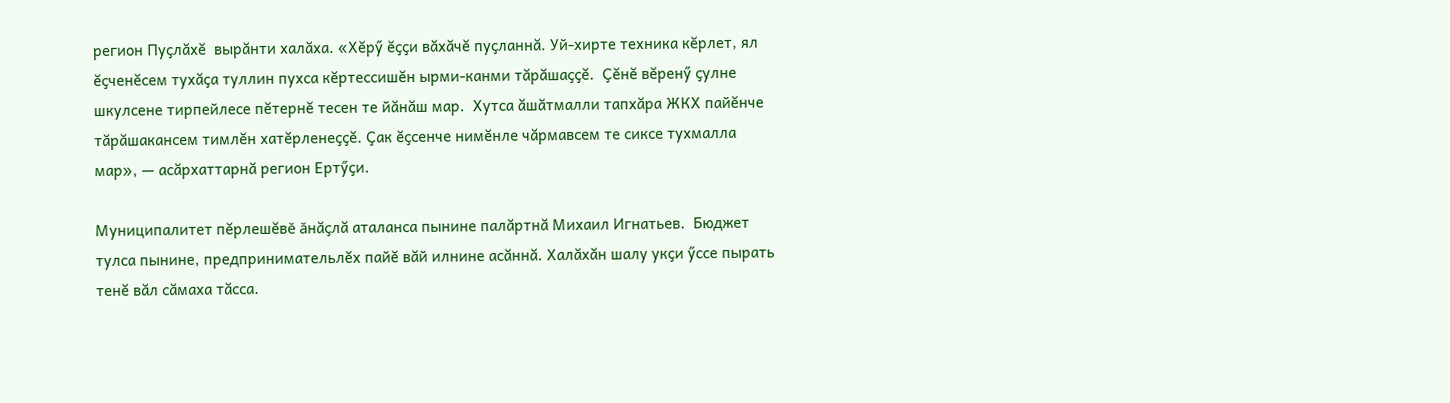регион Пуҫлăхĕ  вырăнти халăха. «Хĕрӳ ĕҫҫи вăхăчĕ пуҫланнă. Уй-хирте техника кĕрлет, ял ĕҫченĕсем тухăҫа туллин пухса кĕртессишĕн ырми-канми тăрăшаҫҫĕ.  Ҫĕнĕ вĕренӳ ҫулне шкулсене тирпейлесе пĕтернĕ тесен те йăнăш мар.  Хутса ăшăтмалли тапхăра ЖКХ пайĕнче тăрăшакансем тимлĕн хатĕрленеҫҫĕ. Ҫак ĕҫсенче нимĕнле чăрмавсем те сиксе тухмалла мар», — асăрхаттарнă регион Ертӳҫи.

Муниципалитет пĕрлешĕвĕ ăнăҫлă аталанса пынине палăртнă Михаил Игнатьев.  Бюджет тулса пынине, предпринимательлĕх пайĕ вăй илнине асăннă. Халăхăн шалу укҫи ӳссе пырать тенĕ вăл сăмаха тăсса.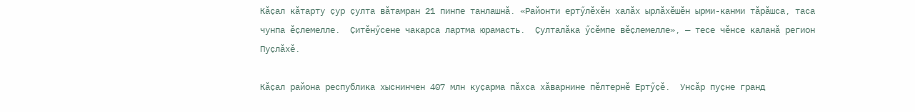Кăҫал кăтарту ҫур ҫулта вăтамран 21 пинпе танлашнă. «Районти ертӳлĕхĕн халăх ырлăхĕшĕн ырми-канми тăрăшса, таса чунпа ĕҫлемелле.  Ҫитĕнӳсене чакарса лартма юрамасть.  Ҫулталăка ӳсĕмпе вĕҫлемелле», — тесе чĕнсе каланă регион Пуҫлăхĕ.

Кăҫал района республика хыснинчен 407 млн куҫарма пăхса хăварнине пĕлтернĕ Ертӳҫĕ.  Унсăр пуҫне гранд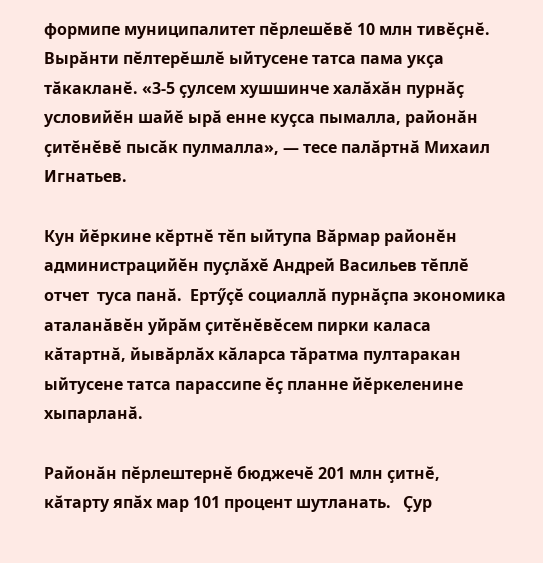формипе муниципалитет пĕрлешĕвĕ 10 млн тивĕҫнĕ. Вырăнти пĕлтерĕшлĕ ыйтусене татса пама укҫа тăкакланĕ. «3-5 ҫулсем хушшинче халăхăн пурнăҫ условийĕн шайĕ ырă енне куҫса пымалла, районăн ҫитĕнĕвĕ пысăк пулмалла», — тесе палăртнă Михаил Игнатьев.

Кун йĕркине кĕртнĕ тĕп ыйтупа Вăрмар районĕн администрацийĕн пуҫлăхĕ Андрей Васильев тĕплĕ отчет  туса панă.  Ертӳҫĕ социаллă пурнăҫпа экономика аталанăвĕн уйрăм ҫитĕнĕвĕсем пирки каласа кăтартнă, йывăрлăх кăларса тăратма пултаракан ыйтусене татса парассипе ĕҫ планне йĕркеленине хыпарланă.

Районăн пĕрлештернĕ бюджечĕ 201 млн ҫитнĕ, кăтарту япăх мар 101 процент шутланать.   Ҫур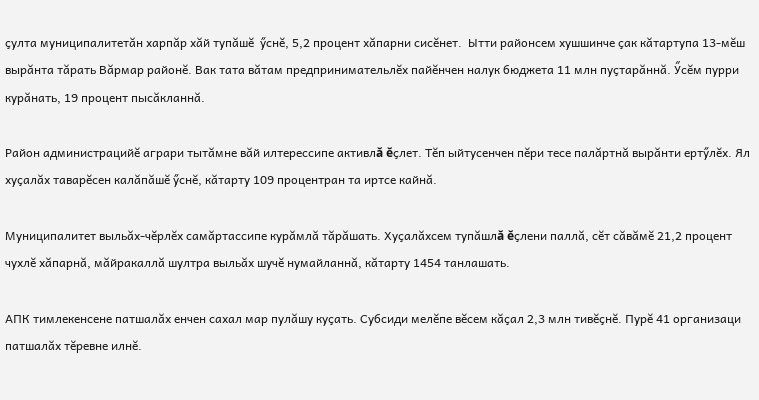ҫулта муниципалитетăн харпăр хăй тупăшĕ  ӳснĕ, 5,2 процент хăпарни сисĕнет.  Ытти районсем хушшинче ҫак кăтартупа 13-мĕш вырăнта тăрать Вăрмар районĕ. Вак тата вăтам предпринимательлĕх пайĕнчен налук бюджета 11 млн пуҫтарăннă. Ӳсĕм пурри курăнать, 19 процент пысăкланнă.

Район администрацийĕ аграри тытăмне вăй илтерессипе активлă ĕҫлет. Тĕп ыйтусенчен пĕри тесе палăртнă вырăнти ертӳлĕх. Ял хуҫалăх таварĕсен калăпăшĕ ӳснĕ, кăтарту 109 процентран та иртсе кайнă.

Муниципалитет выльăх-чĕрлĕх самăртассипе курăмлă тăрăшать. Хуҫалăхсем тупăшлă ĕҫлени паллă, сĕт сăвăмĕ 21,2 процент чухлĕ хăпарнă, мăйракаллă шултра выльăх шучĕ нумайланнă, кăтарту 1454 танлашать.

АПК тимлекенсене патшалăх енчен сахал мар пулăшу куҫать. Субсиди мелĕпе вĕсем кăҫал 2,3 млн тивĕҫнĕ. Пурĕ 41 организаци патшалăх тĕревне илнĕ.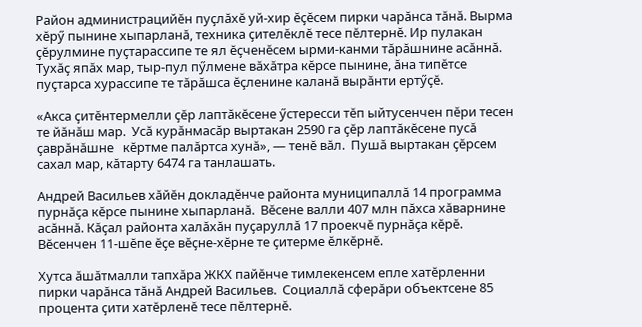Район администрацийĕн пуҫлăхĕ уй-хир ĕҫĕсем пирки чарăнса тăнă. Вырма хĕрӳ пынине хыпарланă, техника ҫителĕклĕ тесе пĕлтернĕ. Ир пулакан ҫĕрулмине пуҫтарассипе те ял ĕҫченĕсем ырми-канми тăрăшнине асăннă. Тухăҫ япăх мар, тыр-пул пӳлмене вăхăтра кĕрсе пынине, ăна типĕтсе пуҫтарса хурассипе те тăрăшса ĕҫленине каланă вырăнти ертӳҫĕ.

«Акса ҫитĕнтермелли ҫĕр лаптăкĕсене ӳстересси тĕп ыйтусенчен пĕри тесен те йăнăш мар.  Усă курăнмасăр выртакан 2590 га ҫĕр лаптăкĕсене пусă ҫаврăнăшне   кĕртме палăртса хунă», — тенĕ вăл.  Пушă выртакан ҫĕрсем сахал мар, кăтарту 6474 га танлашать.

Андрей Васильев хăйĕн докладĕнче районта муниципаллă 14 программа пурнăҫа кĕрсе пынине хыпарланă.  Вĕсене валли 407 млн пăхса хăварнине асăннă. Кăҫал районта халăхăн пуҫаруллă 17 проекчĕ пурнăҫа кĕрĕ. Вĕсенчен 11-шĕпе ĕҫе вĕҫне-хĕрне те ҫитерме ĕлкĕрнĕ.

Хутса ăшăтмалли тапхăра ЖКХ пайĕнче тимлекенсем епле хатĕрленни пирки чарăнса тăнă Андрей Васильев.  Социаллă сферăри объектсене 85 процента ҫити хатĕрленĕ тесе пĕлтернĕ.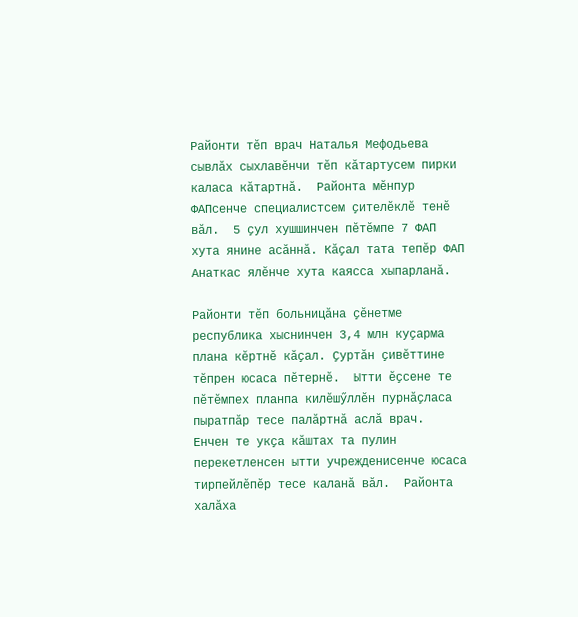Районти тĕп врач Наталья Мефодьева сывлăх сыхлавĕнчи тĕп кăтартусем пирки каласа кăтартнă.  Районта мĕнпур ФАПсенче специалистсем ҫителĕклĕ тенĕ вăл.  5 ҫул хушшинчен пĕтĕмпе 7 ФАП хута янине асăннă. Кăҫал тата тепĕр ФАП Анаткас ялĕнче хута каясса хыпарланă.

Районти тĕп больницăна ҫĕнетме республика хыснинчен 3,4 млн куҫарма плана кĕртнĕ кăҫал. Ҫуртăн ҫивĕттине тĕпрен юсаса пĕтернĕ.  Ытти ĕҫсене те пĕтĕмпех планпа килĕшӳллĕн пурнăҫласа пыратпăр тесе палăртнă аслă врач.  Енчен те укҫа кăштах та пулин перекетленсен ытти учрежденисенче юсаса тирпейлĕпĕр тесе каланă вăл.  Районта халăха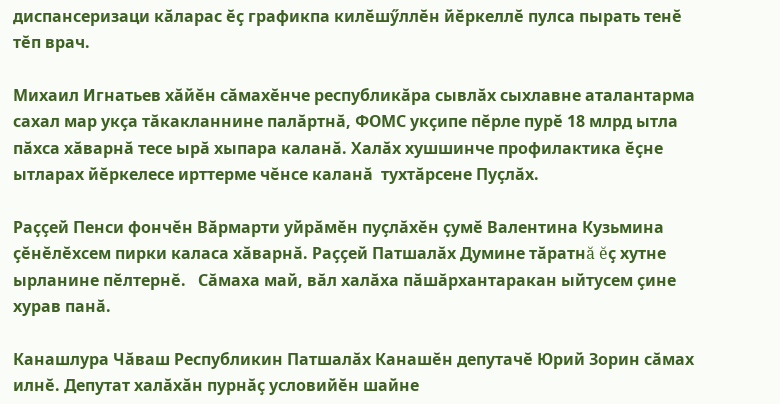диспансеризаци кăларас ĕҫ графикпа килĕшӳллĕн йĕркеллĕ пулса пырать тенĕ тĕп врач.

Михаил Игнатьев хăйĕн сăмахĕнче республикăра сывлăх сыхлавне аталантарма сахал мар укҫа тăкакланнине палăртнă, ФОМС укҫипе пĕрле пурĕ 18 млрд ытла пăхса хăварнă тесе ырă хыпара каланă. Халăх хушшинче профилактика ĕҫне ытларах йĕркелесе ирттерме чĕнсе каланă  тухтăрсене Пуҫлăх.

Раҫҫей Пенси фончĕн Вăрмарти уйрăмĕн пуҫлăхĕн ҫумĕ Валентина Кузьмина ҫĕнĕлĕхсем пирки каласа хăварнă. Раҫҫей Патшалăх Думине тăратнă ĕҫ хутне ырланине пĕлтернĕ.   Сăмаха май, вăл халăха пăшăрхантаракан ыйтусем ҫине хурав панă.

Канашлура Чăваш Республикин Патшалăх Канашĕн депутачĕ Юрий Зорин сăмах илнĕ. Депутат халăхăн пурнăҫ условийĕн шайне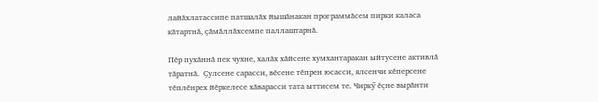лайăхлатассипе патшалăх йышăнакан программăсем пирки каласа кăтартнă, ҫăмăллăхсемпе паллаштарнă.

Пĕр пухăннă пек чухне, халăх хăйсене хумхантаракан ыйтусене активлă тăратнă.  Ҫулсене сарасси, вĕсене тĕпрен юсасси, ялсенчи кĕперсене тĕплĕнрех йĕркелесе хăварасси тата ыттисем те. Чиркӳ ĕҫне вырăнти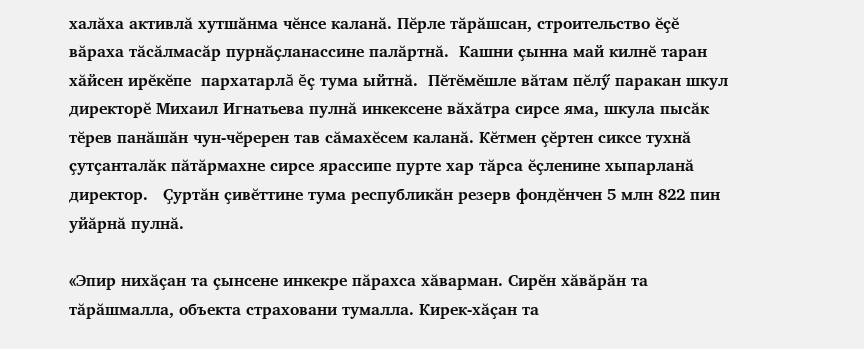халăха активлă хутшăнма чĕнсе каланă. Пĕрле тăрăшсан, строительство ĕҫĕ вăраха тăсăлмасăр пурнăҫланассине палăртнă.  Кашни ҫынна май килнĕ таран хăйсен ирĕкĕпе  пархатарлă ĕҫ тума ыйтнă.  Пĕтĕмĕшле вăтам пĕлӳ паракан шкул директорĕ Михаил Игнатьева пулнă инкексене вăхăтра сирсе яма, шкула пысăк тĕрев панăшăн чун-чĕререн тав сăмахĕсем каланă. Кĕтмен ҫĕртен сиксе тухнă ҫутҫанталăк пăтăрмахне сирсе ярассипе пурте хар тăрса ĕҫленине хыпарланă директор.   Ҫуртăн ҫивĕттине тума республикăн резерв фондĕнчен 5 млн 822 пин уйăрнă пулнă.

«Эпир нихăҫан та ҫынсене инкекре пăрахса хăварман. Сирĕн хăвăрăн та тăрăшмалла, объекта страховани тумалла. Кирек-хăҫан та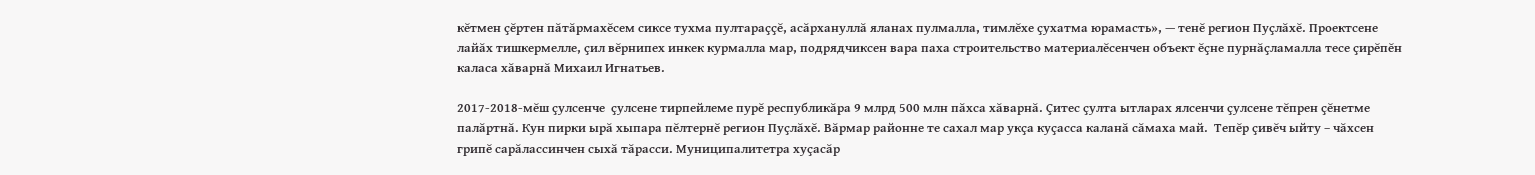кĕтмен ҫĕртен пăтăрмахĕсем сиксе тухма пултараҫҫĕ, асăрхануллă яланах пулмалла, тимлĕхе ҫухатма юрамасть», — тенĕ регион Пуҫлăхĕ. Проектсене лайăх тишкермелле, ҫил вĕрнипех инкек курмалла мар, подрядчиксен вара паха строительство материалĕсенчен объект ĕҫне пурнăҫламалла тесе ҫирĕпĕн каласа хăварнă Михаил Игнатьев.

2017-2018-мĕш ҫулсенче  ҫулсене тирпейлеме пурĕ республикăра 9 млрд 500 млн пăхса хăварнă. Ҫитес ҫулта ытларах ялсенчи ҫулсене тĕпрен ҫĕнетме палăртнă. Кун пирки ырă хыпара пĕлтернĕ регион Пуҫлăхĕ. Вăрмар районне те сахал мар укҫа куҫасса каланă сăмаха май.  Тепĕр ҫивĕч ыйту – чăхсен грипĕ сарăлассинчен сыхă тăрасси. Муниципалитетра хуҫасăр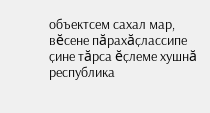объектсем сахал мар, вĕсене пăрахăҫлассипе ҫине тăрса ĕҫлеме хушнă республика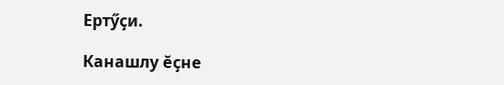Ертӳҫи.

Канашлу ĕҫне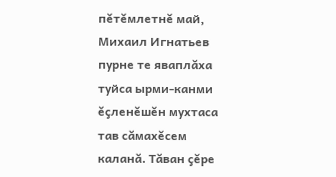пĕтĕмлетнĕ май, Михаил Игнатьев пурне те яваплăха туйса ырми-канми  ĕҫленĕшĕн мухтаса тав сăмахĕсем каланă. Тăван ҫĕре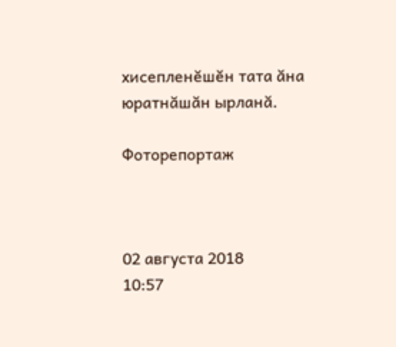хисепленĕшĕн тата ăна юратнăшăн ырланă.

Фоторепортаж



02 августа 2018
10:57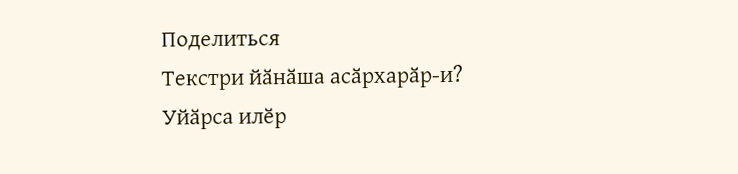Поделиться
Текстри йӑнӑша асӑрхарӑр-и?
Уйӑрса илӗр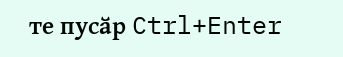те пусӑр Ctrl+Enter